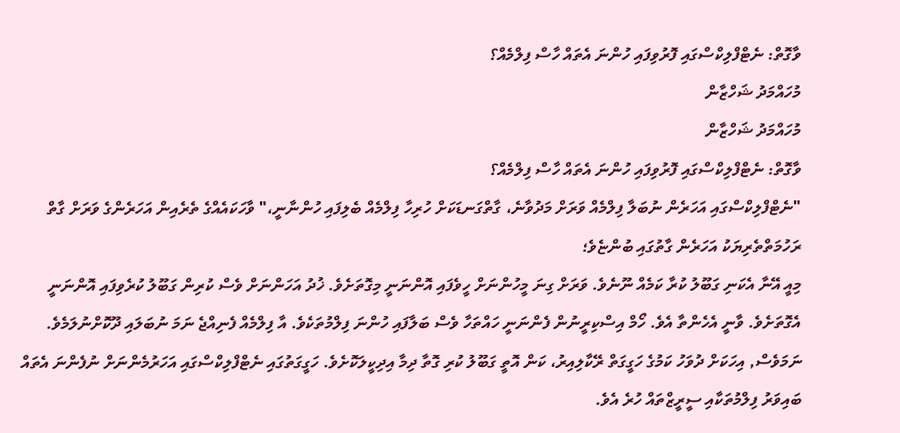ވާގޮތް: ނެޓްފްލިކްސްގައި ފޮރުވިފައި ހުންނަ އެތައް ހާސް ފިލްމެއް؟
މުހައްމަދު ޝަހްޒާން
މުހައްމަދު ޝަހްޒާން
ވާގޮތް: ނެޓްފްލިކްސްގައި ފޮރުވިފައި ހުންނަ އެތައް ހާސް ފިލްމެއް؟
"ނެޓްފްލިކްސްގައި އަހަރެން ނުބަލާ ފިލްމެއް ވަރަށް މަދުވާނެ، ގާތްގަނޑަކަށް ހުރިހާ ފިލްމެއް ބެލިފައި ހުންނާނީ،" ވާހަކައެއްގެ ތެރެއިން އަހަރެންގެ ވަރަށް ގާތް ރަހުމަތްތެރިޔަކު އަހަރެން ގާތުގައި ބުންޏެވެ؛
މިއީ އޭނާ އެކަނި ގަބޫލު ކުރާ ކަމެއް ނޫނެވެ. ވަރަށް ގިނަ މީހުންނަށް ހީވެފައި އޮންނަނީ މިގޮތަށެވެ. ޚުދު އަހަންނަށް ވެސް ކުރިން ގަބޫލު ކުރެވިފައި އޮންނަނީ އެގޮތަށެވެ. ވާނީ އެހެންތާ އެވެ. ހޯމް އިސްކިރީނުން ފެންނަނީ ހައްތަހާ ވެސް ބަލާފައި ހުންނަ ފިލްމުތަކެވެ. އާ ފިލްމެއް ފެނިއްޖެ ނަމަ ނުބަލައި ދޫކޮށްނުލަމެވެ.
ނަމަވެސް, އިހަކަށް ދުވަހު ކަމުގެ ހަގީގަތް ރޭކާލިއިރު، ކަން އޮތީ ގަބޫލު ކުރި ގޮތާ ދިމާ އިދިކީލަކޮށެވެ. ހަގީގަތުގައި ނެޓްފްލިކްސްގައި އަހަރުމެންނަށް ނުފެންނަ އެތައް ބައިވަރު ފިލްމުތަކާއި ސީރީޒްތައް ހުރެ އެވެ.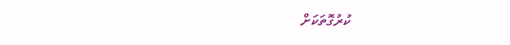ކުރުގޮތަކަށް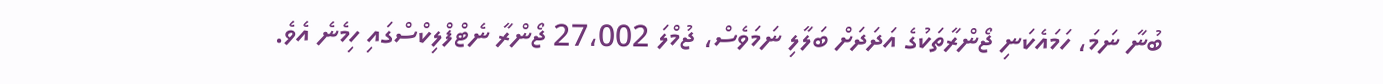ބުނާ ނަމަ، ހަމައެކަނި ޖޯންރާތަކުގެ އަދަދަށް ބަލާލި ނަމަވެސް، ޖުމްލަ 27،002 ޖޯންރާ ނެޓްފްލިކްސްގައި ހިމެނެ އެވެ.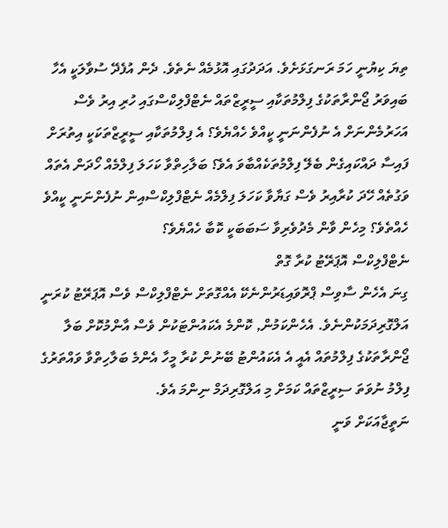ތިޔަ ކިޔުނީ ހަމަ ރަނގަޅަށެވެ. އަދަދުގައި އޮޅުމެއް ނެތެވެ. ދެން އުފެދޭ ސުވާލަކީ އެހާ ބައިވަރު ޖޯންރާތަކުގެ ފިލްމުތަކާއި ސީރީޒްތައް ނެޓްފްލިކްސްގައި ހުރި އިރު ވެސް އަހަރުމެންނަށް އެ ނުފެންނަނީ ކީއްވެ ހެއްޔެވެ؟ އެ ފިލްމުތަކާއި ސީރީޒްތަކަކީ އިތުރަށް ފައިސާ ދައްކައިގެން ބެލޭ ފިލްމުތަކެއްބާވަ އެވެ؟ ބަލާހިތްވާ ކަހަލަ ފިލްމެއް ހޯދަން އެތައް ވަގުތެއް ހޭދަ ކުރާއިރު ވެސް ގަޔާވާ ކަހަލަ ފިލްމެއް ނެޓްފްލިކްސްއިން ނުފެންނަނީ ކީއްވެ ހެއްތެވެ؟ މިހެން ވާން މެދުވެރިވާ ސަބަބަކީ ކޮބާ ހެއްޔެވެ؟
ނެޓްފްލިކްސް އޮޕަރޭޓު ކުރާ ގޮތް
ގިނަ އެހެން ސާވިސް ޕްރޮވައިޑަރުންނެކޭ އެއްގޮތަށް ނެޓްފްލިކްސް ވެސް އޮޕަރޭޓު ކުރަނީ އަލްގޮރިދަމަކުންނެވެ. އެހެންކަމުން, ކޮންމެ އެކައުންޓަކުން ވެސް އާންމުކޮށް ބަލާ ޖޯންރާތަކުގެ ފިލްމުތައް އެއީ އެ އެކައުންޓު ބޭނުން ކުރާ މީހާ އެންމެ ބަލާހިތްވާ ވައްތަރުގެ ފިލްމު ނުވަތަ ސިރީޒްތައް ކަމަށް މި އަލްގޮރިދަމް ނިންމަ އެވެ.
ނަތީޖާއަކަށް ވަނީ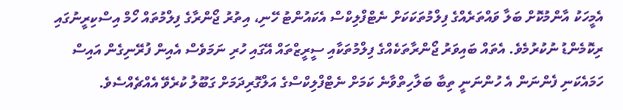އެމީހަކު އާންމުކޮށް ބަލާ ވައްތަރެއްގެ ފިލްމުތަކަކަށް ނެޓްފްލިކްސް އެކައުންޓު ހޭނި، އިތުރު ޖޯންރާގެ ފިލްމުތައް ހޯމް އިސްކިރީނުގައި ރިކޮމެންޑު ނުކުރުމެވެ. އެތައް ބައިވަރު ޖޯންރާތަކެއްގެ ފިލްމުތަކާއި ސީރީޒްތައް އޭގައި ހުރި ނަމަވެސް އެއިން ފުރޭނިގެން އައިސް ހަމައެކަނި ފެންނަން އެ ހުންނަނީ ތިބާ ބަލާހިތްވާނެ ކަމަށް ނެޓްފްލިކްސްގެ އަލްގޮރިދަމަށް ގަބޫލު ކުރެވޭ އެއްޗެއްސެވެ.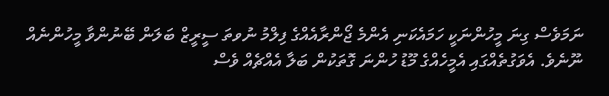ނަމަވެސް ގިނަ މީހުންނަކީ ހަމައެކަނި އެންމެ ޖޯންރާއެއްގެ ފިލްމު ނުވތަ ސީރީޒް ބަލަން ބޭނުންވާ މީހުންނެއް ނޫނެވެ. އެވަގުތެއްގައި އެމީހެއްގެ މޫޑު ހުންނަ ގޮތަކުން ބަލާ އެއްޗެއް ވެސް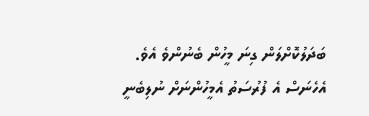ބަދަލުކޮށްލަން ގިނަ މީހުން ބެނުންވެ އެވެ. އެހެނަސް އެ ފުރުސަތު އެމީހުންނަށް ނުލިބެނީ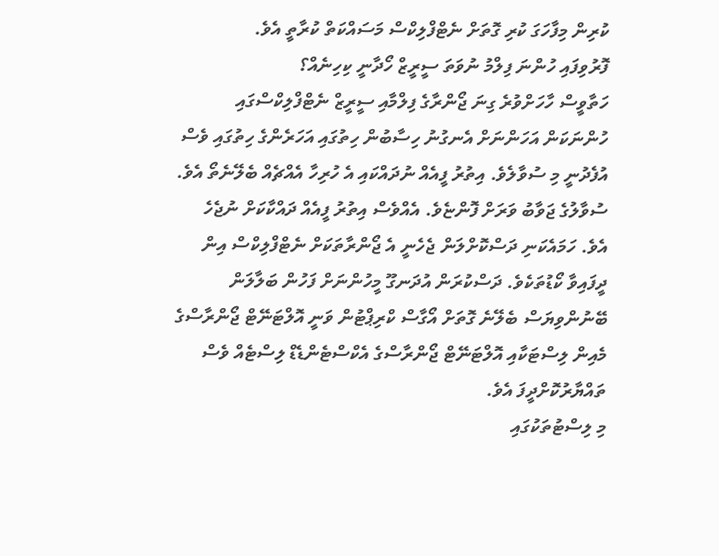ކުރިން މިފާހަގަ ކުރި ގޮތަށް ނެޓްފްލިކްސް މަސައްކަތް ކުރާތީ އެވެ.
ފޮރުވިފައި ހުންނަ ފިލްމު ނުވަތަ ސީރީޒް ހޯދާނީ ކިހިނެއް؟
ހަތާވީސް ހާހަށްވުރެ ގިނަ ޖޯންރާގެ ފިލްމާއި ސީރީޒް ނެޓްފްލިކްސްގައި ހުންނަކަން އަހަންނަށް އެނގުނު ހިސާބުން ހިތުގައި އަހަރެންގެ ހިތުގައި ވެސް އުފެދުނީ މި ސުވާލެވެ. އިތުރު ފީއެއް ނުދައްކައި އެ ހުރިހާ އެއްޗެއް ބެލޭނެތޯ އެވެ.
ސުވާލުގެ ޖަވާބު ވަރަށް ފޮންޏެވެ. އެއްވެސް އިތުރު ފީއެއް ދައްކާކަށް ނުޖެހެ އެވެ. ހަމައެކަނި ދަސްކޮށްލަން ޖެހެނީ އެ ޖޯންރާތަކަށް ނެޓްފްލިކްސް އިން ދީފައިވާ ކޯޑުތަކެވެ. ދަސްކުރަން އުދަނގޫ މީހުންނަށް ފަހުން ބަލާލަން ބޭނުންވިޔަސް ބެލޭނެ ގޮތަށް އޯގާސް ކްރިޕްޓުން ވަނީ އޮލްޓަނޭޓް ޖޯންރާސްގެ މެއިން ލިސްޓަކާއި އޮލްޓަނޭޓް ޖޯންރާސްގެ އެކްސްޓެންޑެޑް ލިސްޓެއް ވެސް ތައްޔާރުކޮށްދީފަ އެވެ.
މި ލިސްޓުތަކުގައި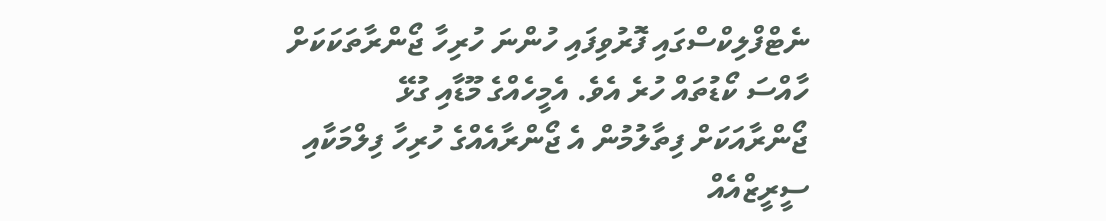ނެޓްފްލިކްސްގައި ފޮރުވިފައި ހުންނަ ހުރިހާ ޖޯންރާތަކަކަށް ހާއްސަ ކޯޑުތައް ހުރެ އެވެ. އެމީހެއްގެ މޫޑާއި ގުޅޭ ޖޯންރާއަކަށް ފިތާލުމުން އެ ޖޯންރާއެއްގެ ހުރިހާ ފިލްމަކާއި ސީރީޒްއެއް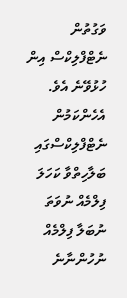ވަގުތުން ނެޓްފްލިކްސް އިން ހުޅުވޭނެ އެވެ.
އެހެންކަމުން ނެޓްފްލިކްސްގައި ބަލާހިތްވާ ކަހަލަ ފިލްމެއް ނުވަތަ ނުބަލާ ފިލްމެއް ނުހުންނާނެ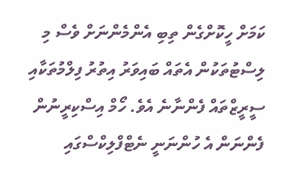ކަމަށް ހީކޮށްގެން ތިބި އެންމެންނަށް ވެސް މި ލިސްޓުތަކުން އެތައް ބައިވަރު އިތުރު ފިލްމުތަކާއި ސީރީޒްތައް ފެންނާނެ އެވެ. ހޯމް އިސްކިރީނުން ފެންނަން އެ ހުންނަނީ ނެޓްފްލިކްސްގައި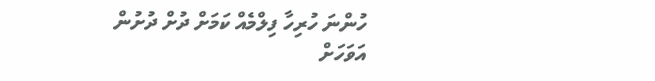ހުންނަ ހުރިހާ ފިލްމެއް ކަމަށް ދުށް ދުށުން އަވަހަށް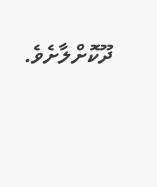ދޫކޮށްލާށެވެ.